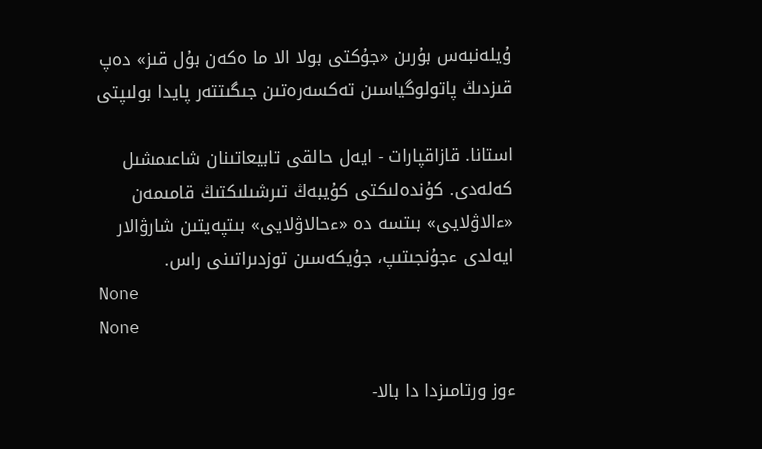ۇيلەنبەس بۇرىن «جۇكتى بولا الا ما ەكەن بۇل قىز» دەپ قىزدىڭ پاتولوگياسىن تەكسەرەتىن جىگىتتەر پايدا بولىپتى

استانا. قازاقپارات - ايەل حالقى تابيعاتىنان شاعىمشىل كەلەدى. كۇندەلىكتى كۇيبەڭ تىرشىلىكتىڭ قامىمەن «ءالاۋلايى» بىتسە دە «ءحالاۋلايى» بىتپەيتىن شارۋالار ايەلدى ءجۇنجىتىپ، جۇيكەسىن توزدىراتىنى راس.
None
None

ءوز ورتامىزدا دا بالا-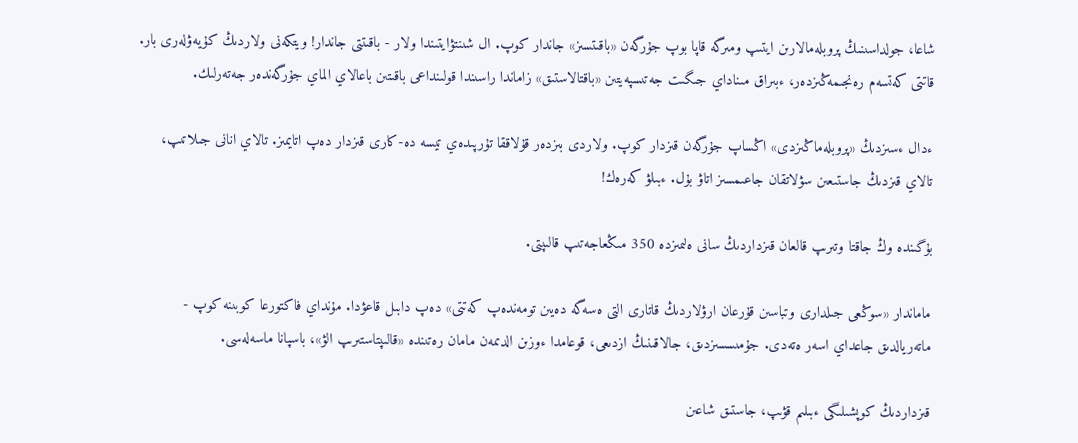شاعا، جولداسىنىڭ پروبلەمالارىن ايتىپ ومىرگە قاپا بوپ جۇرگەن «باقىتسىز» جاندار كوپ. ال شىنتۋايتىندا ولار - باقىتتى جاندار! ويتكەنى ولاردىڭ كۇيەۋلەرى بار. قاتتى كەتسەم رەنجىمەڭىزدەر، ءبىراق مىناداي جىگىت جەتىسپەيتىن «باقتالاستىق» زاماندا راسىندا قولىنداعى باقىتىن باعالاي الماي جۇرگەندەر جەتەرلىك.

ءدال ءسىزدىڭ «پروبلەماڭىزدى» اڭساپ جۇرگەن قىزدار كوپ. ولاردى بىزدەر قۇلاققا تۇرپىدەي تيسە دە-كارى قىزدار دەپ اتايمىز. تالاي انانى جىلاتىپ، تالاي قىزدىڭ جاستىعىن سۋلاتقان جاعىمسىز اتاۋ بۇل. ءبىلۋ كەرەك!

بۇگىندە وڭ جاقتا وتىرىپ قالعان قىزداردىڭ سانى ەلىمىزدە 350 مىڭعاجەتىپ قالىپتى.

ماماندار «سوڭعى جىلدارى وتباسىن قۇرعان ارۋلاردىڭ قاتارى التى ەسەگە دەيىن تومەندەپ كەتتى» دەپ دابىل قاعۋدا. مۇنداي فاكتورعا كوبىنە كوپ - ماتەريالدىق جاعداي اسەر ەتەدى. جۇمىسسىزدىق، جالاقىنىڭ ازدىعى، قوعامدا ءوزىن الدىمەن مامان رەتىندە «قالىپتاستىرىپ الۋ»، باسپانا ماسەلەسى.

قىزداردىڭ كوپشىلىگى ءبىلىم قۋىپ، جاستىق شاعىن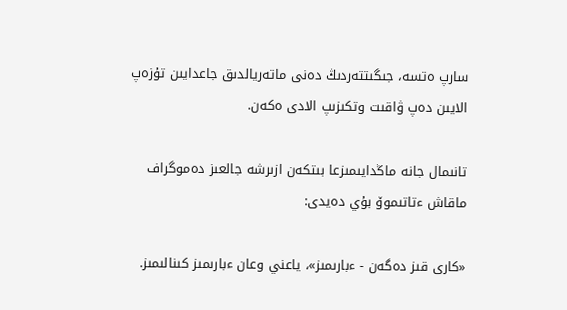سارپ ەتسە، جىگىتتەردىڭ دەنى ماتەريالدىق جاعدايىن تۇزەپ الايىن دەپ ۋاقىت وتكىزىپ الادى ەكەن.

تانىمال جانە ماڭدايىمىزعا بىتكەن ازىرشە جالعىز دەموگراف ماقاش ءتاتىموۆ بۇي دەيدى:

«كارى قىز دەگەن - ءبارىمىز»، ياعني وعان ءبارىمىز كىنالىمىز.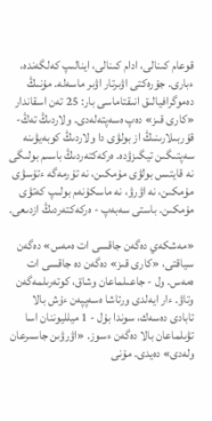قوعام كىنالى، ادام كىنالى، اينالىپ كەلگەندە، ءبارى. جۇرەكتى اۋىرتار اۋىر ماسەلە. مۇنىڭ دەموگرافيالىق انىقتاماسى بار: 25 تەن اسقاندار «كارى قىز» دەپ ەسەپتەلەدى. ولاردىڭ تەڭ-قۇربىلارىنىڭ از بولۋى دا ولاردىڭ كوبەيۋىنە سەپتىگىن تيگىزۋدە. ەركەكتەردىڭ باسىم بولىگى نە قايتىس بولۋى مۇمكىن، نە تۇرمەگە ءتۇسۋى مۇمكىن، نە اۋرۋ، نە ماسكۇنەم بولىپ كەتۋى مۇمكىن. باستى سەبەپ - ەركەكتەردىڭ ازدىعى.

«مەشكەي دەگەن جاقسى ات ەمەس» دەگەن سياقتى، «كارى قىز» دەگەن دە جاقسى ات ەمەس. ول - جاعىلماعان وشاق، كوتەرىلمەگەن وتاۋ. ءار ايەلدى ورتاشا ەسەپپەن ءۇش بالا تابادى دەسەك، سوندا بۇل - 1 ميلليوننان اسا تۋىلماعان بالا دەگەن ءسوز. «اۋرۋىن جاسىرعان ولەدى» دەيدى. مۇنى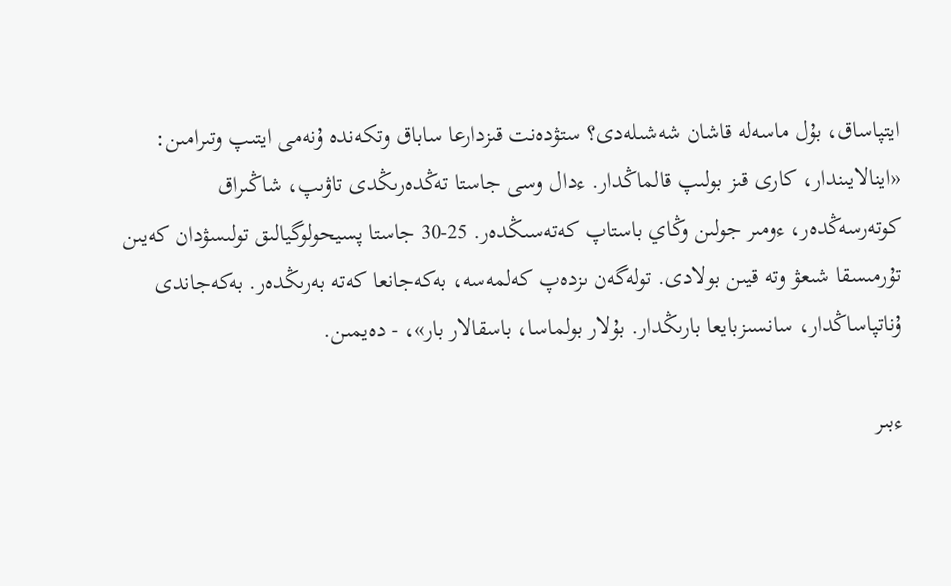ايتپاساق، بۇل ماسەلە قاشان شەشىلەدى؟ ستۋدەنت قىزدارعا ساباق وتكەندە ۇنەمى ايتىپ وتىرامىن: «اينالايىندار، كارى قىز بولىپ قالماڭدار. ءدال وسى جاستا تەڭدەرىڭدى تاۋىپ، شاڭىراق كوتەرسەڭدەر، ءومىر جولىن وڭاي باستاپ كەتەسىڭدەر. 25-30 جاستا پسيحولوگيالىق تولىسۋدان كەيىن تۇرمىسقا شىعۋ وتە قيىن بولادى. تولەگەن ىزدەپ كەلمەسە، بەكەجانعا كەتە بەرىڭدەر. بەكەجاندى ۇناتپاساڭدار، سانسىزبايعا بارىڭدار. بۇلار بولماسا، باسقالار بار»، - دەيمىن.

ءبىر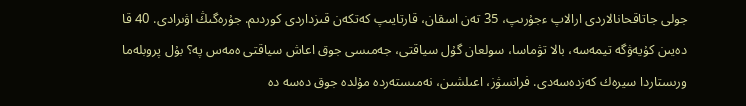جولى جاتاقحانالاردى ارالاپ ءجۇرىپ، 35 تەن اسقان، قارتايىپ كەتكەن قىزداردى كوردىم. جۇرەگىڭ اۋىرادى. 40 قا دەيىن كۇيەۋگە تيمەسە، بالا تۋماسا، سولعان گۇل سياقتى، جەمىسى جوق اعاش سياقتى ەمەس پە؟ بۇل پروبلەما ورىستاردا سيرەك كەزدەسەدى. فرانسۋز، اعىلشىن، نەمىستەردە مۇلدە جوق دەسە دە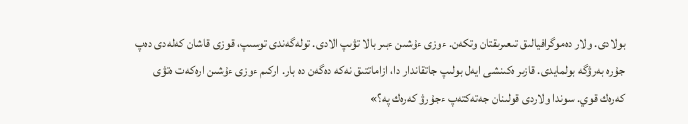بولادى. ولار دەموگرافيالىق تىعىرىقتان وتكەن. ءوزى ءۇشىن ءبىر بالا تۋىپ الادى. تولەگەندى توسىپ، قوزى قاشان كەلەدى دەپ جۇرە بەرۋگە بولمايدى. قازىر ەكىنشى ايەل بولىپ جاتقاندار دا، ازاماتتىق نەكە دەگەن دە بار. اركىم ءوزى ءۇشىن ارەكەت ەتۋى كەرەك قوي. سوندا ولاردى قولىنان جەتەكتەپ ءجۇرۋ كەرەك پە؟»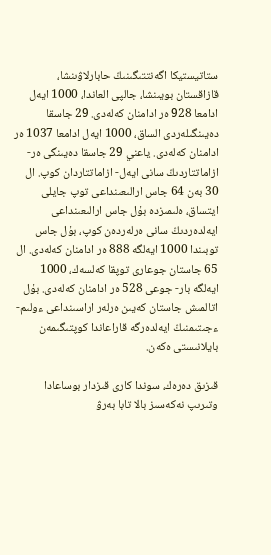ستاتيستيكا اگەنتتىگىنىڭ حابارلاۋىنشا، قازاقستان بويىنشا، جالپى العاندا، 1000 ايەل ادامعا 928 ەر ادامنان كەلەدى. 29 جاسقا دەيىنگىلەردى الساق، 1000 ايەل ادامعا 1037 ەر ادامنان كەلەدى. ياعني 29 جاسقا دەيىنگى ەر-ازاماتتاردىڭ سانى ايەل- ازاماتتاردان كوپ. ال 30 بەن 64 جاس ارالىعىنداعى توپ جايلى ايتساق، ەلىمىزدە بۇل جاس ارالىعىنداعى ايەلدەردىڭ سانى ەرلەردەن كوپ، بۇل جاس توبىندا 1000 ايەلگە 888 ەر ادامنان كەلەدى. ال 65 جاستان جوعارى توپقا كەلسەك، 1000 ايەلگە بار- جوعى 528 ەر ادامنان كەلەدى. بۇل اتالمىش جاستان كەيىن ەرلەر اراسىنداعى ءولىم-ءجىتىمنىڭ ايەلدەرگە قاراعاندا كوپتىگىمەن بايلانىستى ەكەن.

قىزىق دەرەك، سوندا كارى قىزدار بوساعادا وتىرىپ نەكەسىز بالا تابا بەرۋ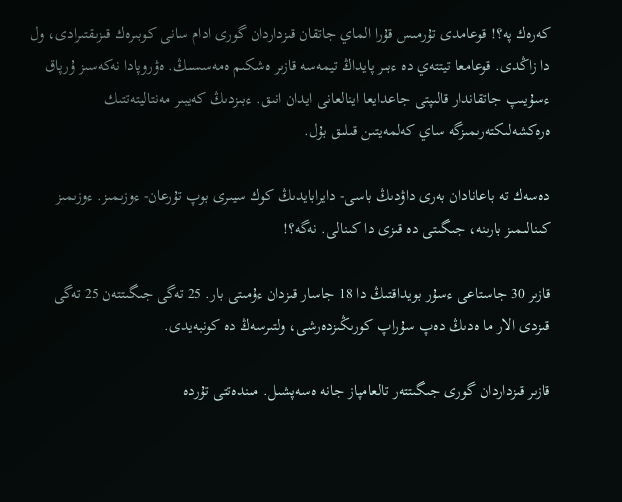كەرەك پە؟! قوعامدى تۇرمىس قۇرا الماي جاتقان قىزداردان گورى ادام سانى كوبىرەك قىزىقتىرادى، ول دا زاڭدى. قوعامعا تيتتەي دە ءبىر پايداڭ تيمەسە قازىر ەشكىم ەمەسسىڭ. ەۋروپادا نەكەسىز ۇرپاق ءسۇيىپ جاتقاندار قالىپتى جاعدايعا اينالعانى ايدان انىق. ءبىزدىڭ كەيبىر مەنتاليتەتتىك ەرەكشەلىكتەرىمىزگە ساي كەلمەيتىن قىلىق بۇل.

دەسەك تە باعانادان بەرى داۋدىڭ باسى- دايرابايدىڭ كوك سيىرى بوپ تۇرعان- ءوزىمىز. ءوزىمىز كىنالىمىز بارىنە، جىگىتى دە قىزى دا كىنالى. نەگە؟!

قازىر 30 جاستاعى ءسۇر بويداقتىڭ دا 18 جاسار قىزدان ءۇمىتى بار. 25 تەگى جىگىتتەن 25 تەگى قىزدى الار ما ەدىڭ دەپ سۇراپ كورىڭىزدەرشى، ولتىرسەڭ دە كونبەيدى.

قازىر قىزداردان گورى جىگىتتەر تالعامپاز جانە ەسەپشىل. مىندەتتى تۇردە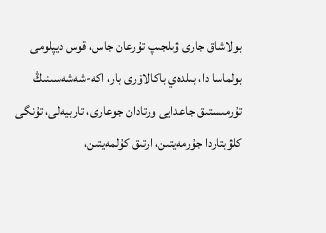بولاشاق جارى ۋىلجىپ تۇرعان جاس، قوس ديپلومى بولماسا دا، بىلدەي باكالاۆرى بار، اكە-شەشەسىنىڭ تۇرمىستىق جاعدايى ورتادان جوعارى، تاربيەلى، تۇنگى كلۋبتاردا جۇرمەيتىن، ارتىق كۇلمەيتىن،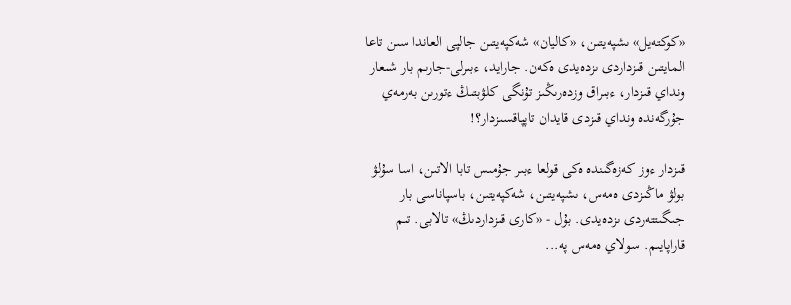«كوكتەيل» ىشپەيتىن، «كاليان» شەكپەيتىن جالپى العاندا سىن تاعا المايتىن قىزداردى ىزدەيدى ەكەن. جارايد، ءبىرلى-جارىم بار شىعار ونداي قىزدار، ءبىراق وزدەرىڭىز تۇنگى كلۋبتىڭ ءتورىن بەرمەي جۇرگەندە ونداي قىزدى قايدان تاپپاقسىزدار؟!

قىزدار ءوز كەزەگىندە ەكى قولعا ءبىر جۇمىس تابا الاتىن، اسا سۇلۋ بولۋ ماڭىزدى ەمەس، ىشپەيتىن، شەكپەيتىن، باسپاناسى بار جىگىتتەردى ىزدەيدى. بۇل - «كارى قىزداردىڭ» تالابى. تىم قاراپايىم. سولاي ەمەس پە...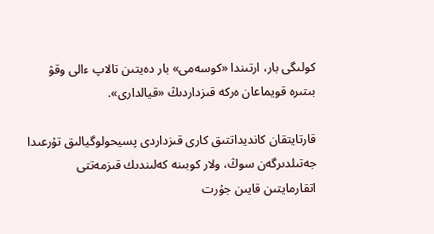كولىگى بار، ارتىندا «كوسەمى» بار دەيتىن تالاپ ءالى وقۋ بىتىرە قويماعان ەركە قىزداردىڭ «قيالدارى».

قارتايتقان كانديداتتىق كارى قىزداردى پسيحولوگيالىق تۇرعىدا جەتىلدىرگەن سوڭ، ولار كوبىنە كەلىندىك قىزمەتتى اتقارمايتىن قايىن جۇرت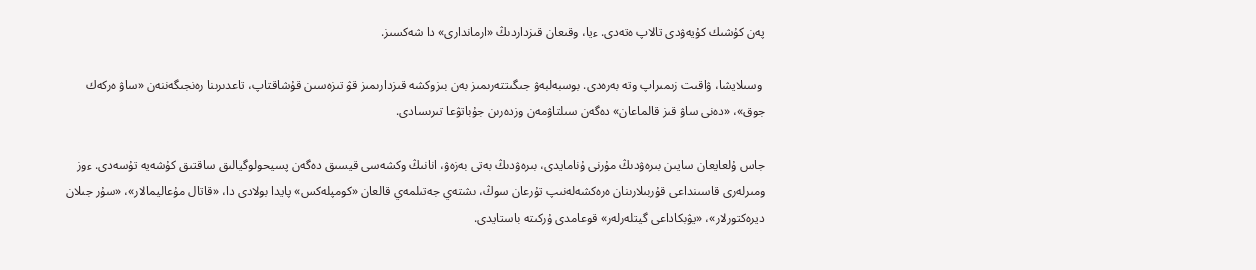پەن كۇشىك كۇيەۋدى تالاپ ەتەدى. ءيا، وقىعان قىزداردىڭ «ارماندارى» دا شەكسىز.

 وسىلايشا، ۋاقىت زىمىراپ وتە بەرەدى. بوسبەلبەۋ جىگىتتەرىمىز بەن بىزوكشە قىزدارىمىز قۋ تىزەسىن قۇشاقتاپ، تاعدىرىنا رەنجىگەننەن «ساۋ ەركەك جوق»، «دەنى ساۋ قىز قالماعان» دەگەن سىلتاۋمەن وزدەرىن جۇباتۋعا تىرىسادى.

جاس ۇلعايعان سايىن بىرەۋدىڭ مۇرنى ۇنامايدى، بىرەۋدىڭ بەتى بەزەۋ، انانىڭ وكشەسى قيسىق دەگەن پسيحولوگيالىق ساقتىق كۇشەيە تۇسەدى. ءوز ومىرلەرى قاسىنداعى قۇربىلارىنان ەرەكشەلەنىپ تۇرعان سوڭ، ىشتەي جەتىلمەي قالعان «كومپلەكس» پايدا بولادى دا، «قاتال مۇعاليمالار»، «سۇر جىلان ديرەكتورلار»، «يۋبكاداعى گيتلەرلەر» قوعامدى ۇركىتە باستايدى.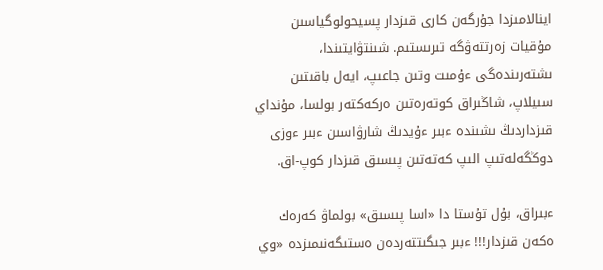اينالامىزدا جۇرگەن كارى قىزدار پسيحولوگياسىن مۇقيات زەرتتەۋگە تىرىستىم. شىنتۋايتىندا، ىشتەرىندەگى ءۇمىت وتىن جاعىپ، ايەل باقىتىن سىيلاپ، شاڭىراق كوتەرەتىن ەركەكتەر بولسا، مۇنداي قىزداردىڭ ىشىندە ءبىر ءۇيدىڭ شارۋاسىن ءبىر ءوزى دوڭگەلەتىپ الىپ كەتەتىن پىسىق قىزدار كوپ-اق.

ءبىراق، بۇل تۇستا دا «اسا پىسىق» بولماۋ كەرەك ەكەن قىزدار!!! ءبىر جىگىتتەردەن ەستىگەنىمىزدە «وي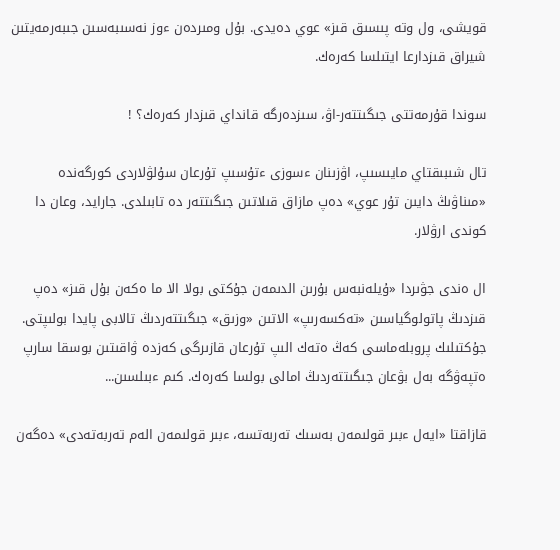قويشى، ول وتە پىسىق قىز» عوي دەيدى. بۇل ومىردەن ءوز نەسىبەسىن جىبەرمەيتىن شيراق قىزدارعا ايتىلسا كەرەك.

سوندا قۇرمەتتى جىگىتتەر-اۋ، سىزدەرگە قانداي قىزدار كەرەك؟ !

تال شىبىقتاي مايىسىپ، اۋزىنان ءسوزى ءتۇسىپ تۇرعان سۇلۋلاردى كورگەندە «مىناۋىڭ دايىن تۇر عوي» دەپ مازاق قىلاتىن جىگىتتەر دە تابىلدى. جارايد، وعان دا كوندى ارۋلار.

ال ەندى جۋىردا «ۇيلەنبەس بۇرىن الدىمەن جۇكتى بولا الا ما ەكەن بۇل قىز» دەپ قىزدىڭ پاتولوگياسىن «تەكسەرىپ» الاتىن «وزىق» جىگىتتەردىڭ تالابى پايدا بولىپتى. جۇكتىلىك پروبلەماسى كەڭ ەتەك الىپ تۇرعان قازىرگى كەزدە ۋاقىتىن بوسقا سارپ ەتپەۋگە بەل بۋعان جىگىتتەردىڭ امالى بولسا كەرەك. كىم ءبىلسىن...

قازاقتا «ايەل ءبىر قولىمەن بەسىك تەربەتسە، ءبىر قولىمەن الەم تەربەتەدى» دەگەن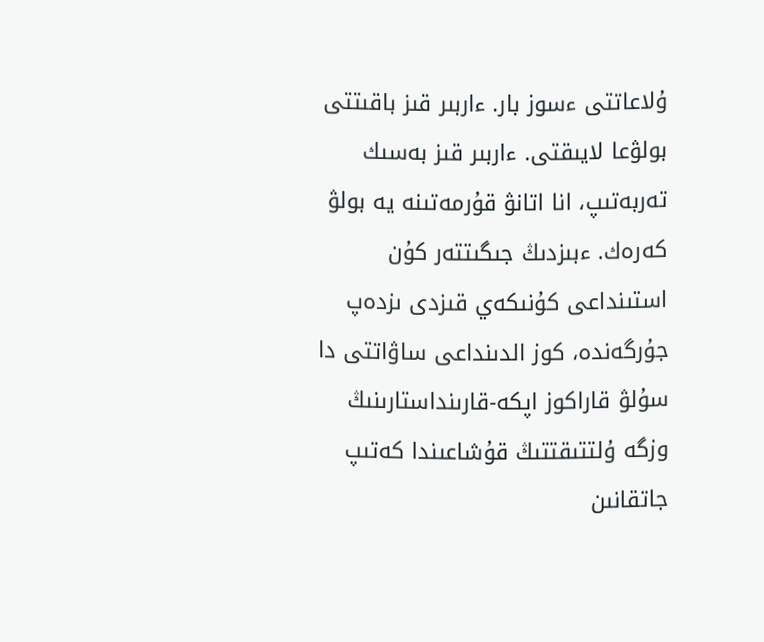ۇلاعاتتى ءسوز بار. ءاربىر قىز باقىتتى بولۋعا لايىقتى. ءاربىر قىز بەسىك تەربەتىپ، انا اتانۋ قۇرمەتىنە يە بولۋ كەرەك. ءبىزدىڭ جىگىتتەر كۇن استىنداعى كۇنىكەي قىزدى ىزدەپ جۇرگەندە، كوز الدىنداعى ساۋاتتى دا سۇلۋ قاراكوز اپكە-قارىنداستارىنىڭ وزگە ۇلتتىقتتىڭ قۇشاعىندا كەتىپ جاتقانىن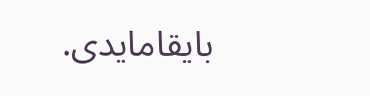بايقامايدى.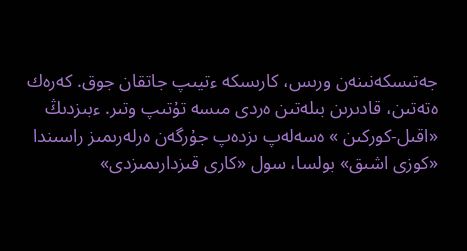جەتىسكەنىنەن ورىس، كارىسكە ءتيىپ جاتقان جوق. كەرەك ەتەتىن، قادىرىن بىلەتىن ەردى مىسە تۇتىپ وتىر. ءبىزدىڭ «اقىل-كوركىن » ەسەلەپ ىزدەپ جۇرگەن ەرلەرىمىز راسىندا «كوزى اشىق» بولسا، سول «كارى قىزدارىمىزدى»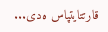قارتتايتپاس ەدى...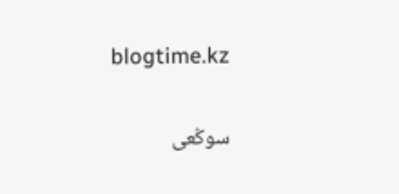blogtime.kz

سوڭعى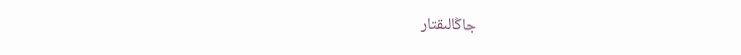جاڭالىقتار